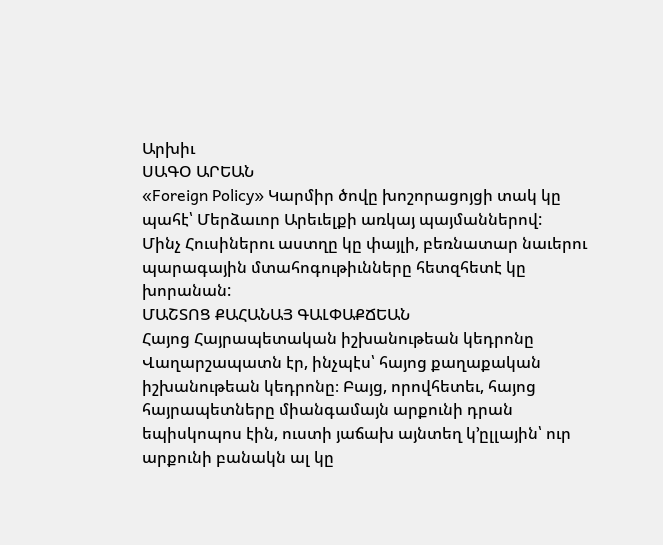Արխիւ
ՍԱԳՕ ԱՐԵԱՆ
«Foreign Policy» Կարմիր ծովը խոշորացոյցի տակ կը պահէ՝ Մերձաւոր Արեւելքի առկայ պայմաններով:
Մինչ Հուսիներու աստղը կը փայլի, բեռնատար նաւերու պարագային մտահոգութիւնները հետզհետէ կը խորանան:
ՄԱՇՏՈՑ ՔԱՀԱՆԱՅ ԳԱԼՓԱՔՃԵԱՆ
Հայոց Հայրապետական իշխանութեան կեդրոնը Վաղարշապատն էր, ինչպէս՝ հայոց քաղաքական իշխանութեան կեդրոնը։ Բայց, որովհետեւ, հայոց հայրապետները միանգամայն արքունի դրան եպիսկոպոս էին, ուստի յաճախ այնտեղ կ՚ըլլային՝ ուր արքունի բանակն ալ կը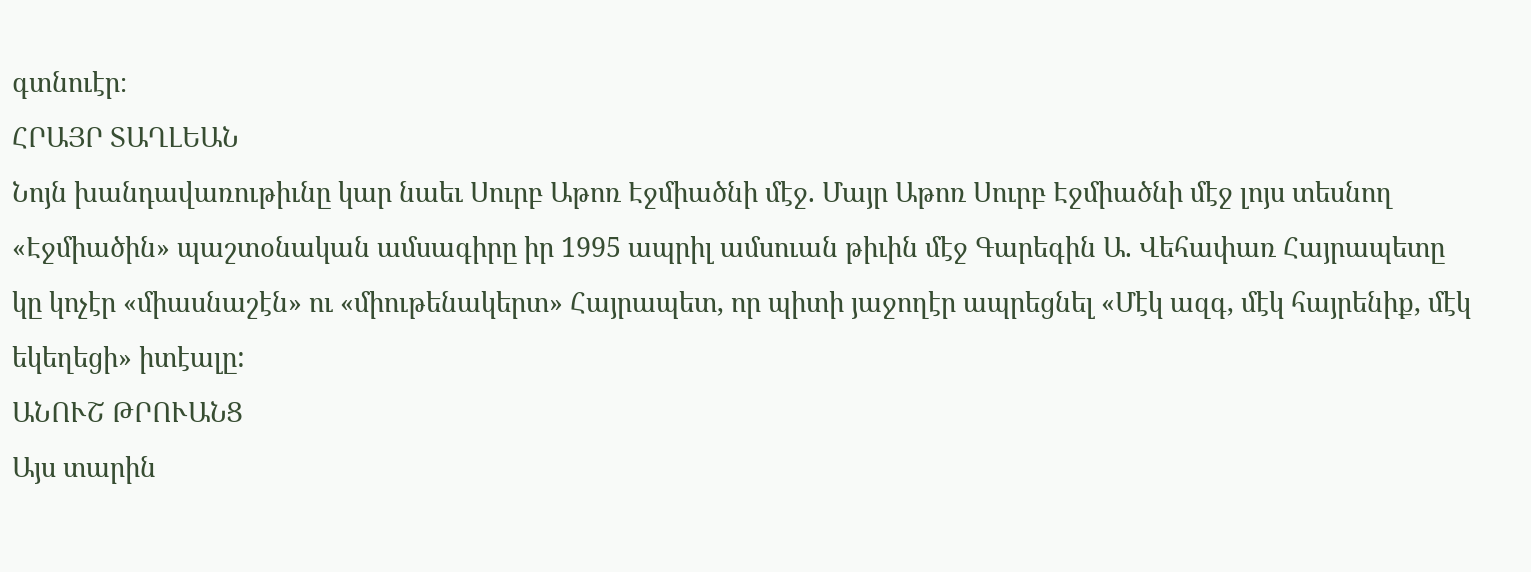գտնուէր։
ՀՐԱՅՐ ՏԱՂԼԵԱՆ
Նոյն խանդավառութիւնը կար նաեւ Սուրբ Աթոռ Էջմիածնի մէջ. Մայր Աթոռ Սուրբ Էջմիածնի մէջ լոյս տեսնող «Էջմիածին» պաշտօնական ամսագիրը իր 1995 ապրիլ ամսուան թիւին մէջ Գարեգին Ա. Վեհափառ Հայրապետը կը կոչէր «միասնաշէն» ու «միութենակերտ» Հայրապետ, որ պիտի յաջողէր ապրեցնել «Մէկ ազգ, մէկ հայրենիք, մէկ եկեղեցի» իտէալը:
ԱՆՈՒՇ ԹՐՈՒԱՆՑ
Այս տարին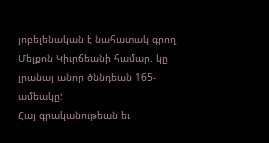յոբելենական է նահատակ գրող Մելքոն Կիւրճեանի համար. կը լրանայ անոր ծննդեան 165-ամեակը:
Հայ գրականութեան եւ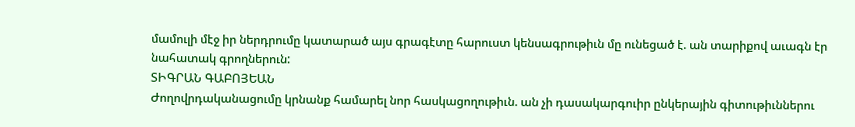մամուլի մէջ իր ներդրումը կատարած այս գրագէտը հարուստ կենսագրութիւն մը ունեցած է. ան տարիքով աւագն էր նահատակ գրողներուն:
ՏԻԳՐԱՆ ԳԱԲՈՅԵԱՆ
Ժողովրդականացումը կրնանք համարել նոր հասկացողութիւն. ան չի դասակարգուիր ընկերային գիտութիւններու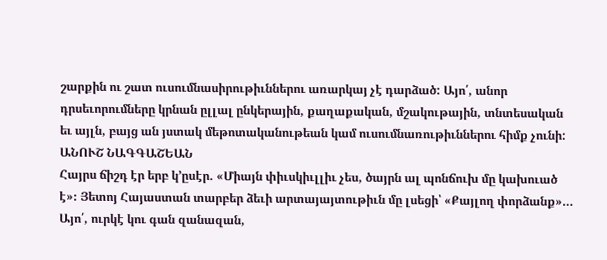շարքին ու շատ ուսումնասիրութիւններու առարկայ չէ դարձած: Այո՛, անոր դրսեւորումները կրնան ըլլալ ընկերային, քաղաքական, մշակութային, տնտեսական եւ այլն, բայց ան յստակ մեթոտականութեան կամ ուսումնառութիւններու հիմք չունի:
ԱՆՈՒՇ ՆԱԳԳԱՇԵԱՆ
Հայրս ճիշդ էր երբ կ՚ըսէր. «Միայն փիւսկիւլլիւ չես, ծայրն ալ պոնճուխ մը կախուած է»։ Յետոյ Հայաստան տարբեր ձեւի արտայայտութիւն մը լսեցի՝ «Քայլող փորձանք»… Այո՛, ուրկէ կու գան զանազան,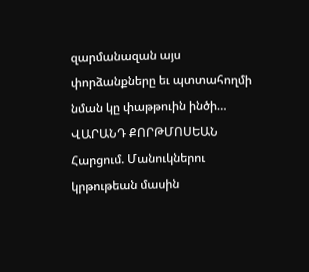զարմանազան այս փորձանքները եւ պտտահողմի նման կը փաթթուին ինծի…
ՎԱՐԱՆԴ ՔՈՐԹՄՈՍԵԱՆ
Հարցում. Մանուկներու կրթութեան մասին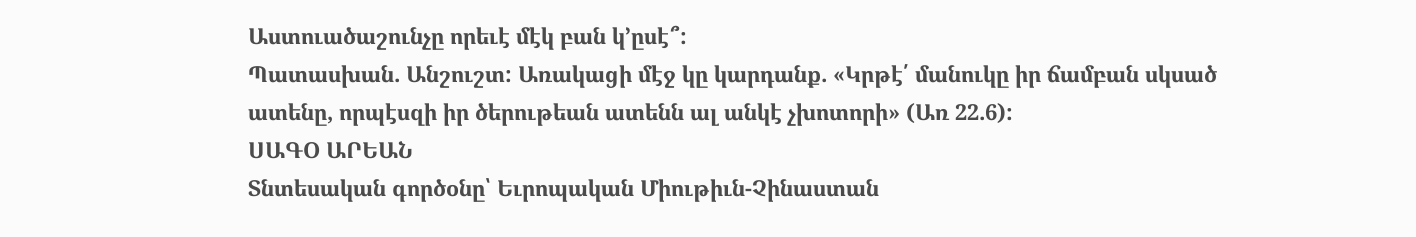Աստուածաշունչը որեւէ մէկ բան կ՚ըսէ՞:
Պատասխան. Անշուշտ: Առակացի մէջ կը կարդանք. «Կրթէ՛ մանուկը իր ճամբան սկսած ատենը, որպէսզի իր ծերութեան ատենն ալ անկէ չխոտորի» (Առ 22.6):
ՍԱԳՕ ԱՐԵԱՆ
Տնտեսական գործօնը՝ Եւրոպական Միութիւն-Չինաստան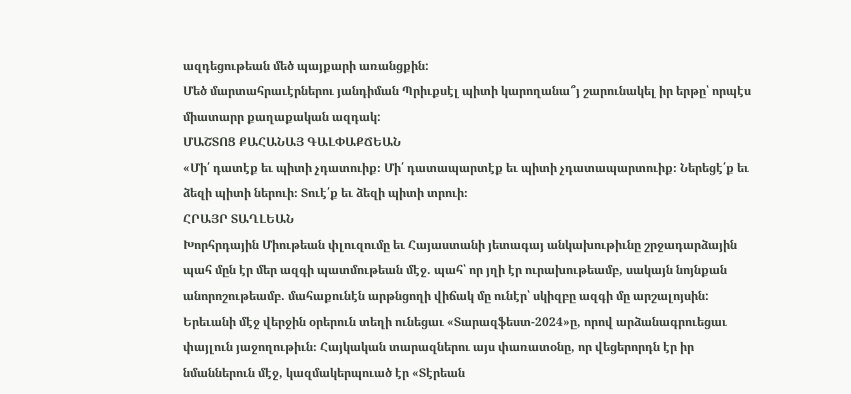ազդեցութեան մեծ պայքարի առանցքին:
Մեծ մարտահրաւէրներու յանդիման Պրիւքսէլ պիտի կարողանա՞յ շարունակել իր երթը՝ որպէս միատարր քաղաքական ազդակ:
ՄԱՇՏՈՑ ՔԱՀԱՆԱՅ ԳԱԼՓԱՔՃԵԱՆ
«Մի՛ դատէք եւ պիտի չդատուիք։ Մի՛ դատապարտէք եւ պիտի չդատապարտուիք։ Ներեցէ՛ք եւ ձեզի պիտի ներուի։ Տուէ՛ք եւ ձեզի պիտի տրուի։
ՀՐԱՅՐ ՏԱՂԼԵԱՆ
Խորհրդային Միութեան փլուզումը եւ Հայաստանի յետագայ անկախութիւնը շրջադարձային պահ մըն էր մեր ազգի պատմութեան մէջ. պահ՝ որ յղի էր ուրախութեամբ, սակայն նոյնքան անորոշութեամբ. մահաքունէն արթնցողի վիճակ մը ունէր՝ սկիզբը ազգի մը արշալոյսին:
Երեւանի մէջ վերջին օրերուն տեղի ունեցաւ «Տարազֆեստ-2024»ը, որով արձանագրուեցաւ փայլուն յաջողութիւն։ Հայկական տարազներու այս փառատօնը, որ վեցերորդն էր իր նմաններուն մէջ, կազմակերպուած էր «Տէրեան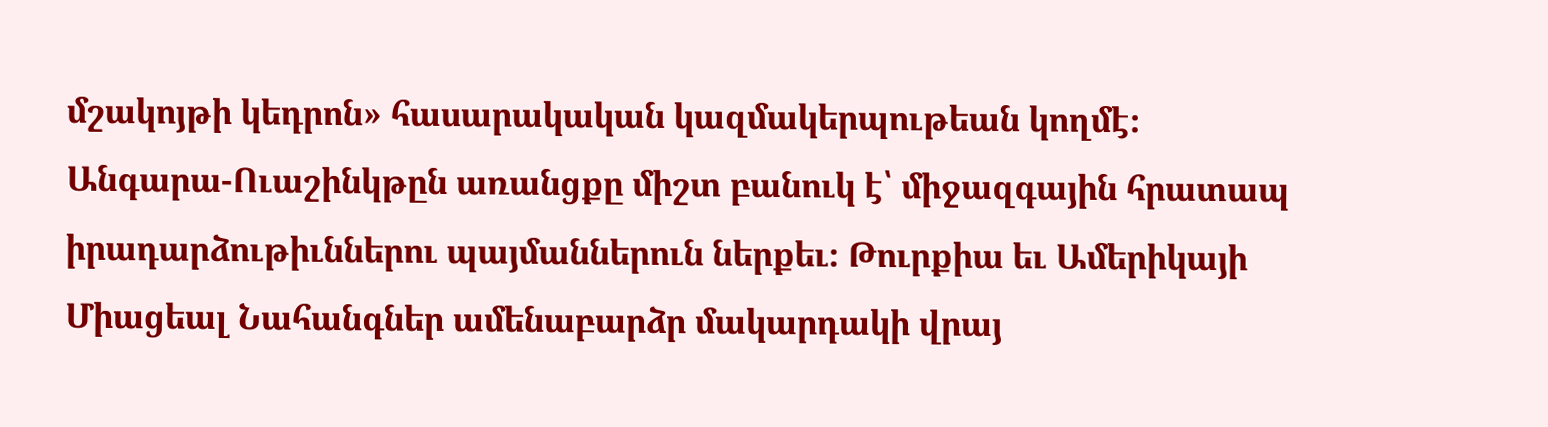մշակոյթի կեդրոն» հասարակական կազմակերպութեան կողմէ։
Անգարա-Ուաշինկթըն առանցքը միշտ բանուկ է՝ միջազգային հրատապ իրադարձութիւններու պայմաններուն ներքեւ։ Թուրքիա եւ Ամերիկայի Միացեալ Նահանգներ ամենաբարձր մակարդակի վրայ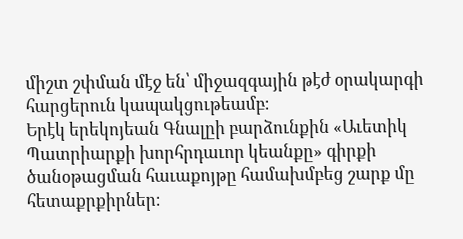միշտ շփման մէջ են՝ միջազգային թէժ օրակարգի հարցերուն կապակցութեամբ։
Երէկ երեկոյեան Գնալըի բարձունքին «Աւետիկ Պատրիարքի խորհրդաւոր կեանքը» գիրքի ծանօթացման հաւաքոյթը համախմբեց շարք մը հետաքրքիրներ։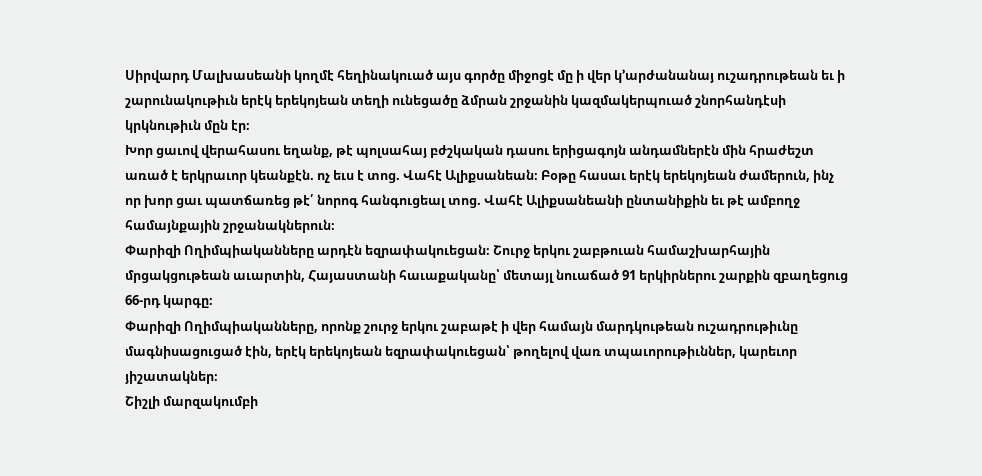Սիրվարդ Մալխասեանի կողմէ հեղինակուած այս գործը միջոցէ մը ի վեր կ՚արժանանայ ուշադրութեան եւ ի շարունակութիւն երէկ երեկոյեան տեղի ունեցածը ձմրան շրջանին կազմակերպուած շնորհանդէսի կրկնութիւն մըն էր։
Խոր ցաւով վերահասու եղանք, թէ պոլսահայ բժշկական դասու երիցագոյն անդամներէն մին հրաժեշտ առած է երկրաւոր կեանքէն. ոչ եւս է տոց. Վահէ Ալիքսանեան։ Բօթը հասաւ երէկ երեկոյեան ժամերուն, ինչ որ խոր ցաւ պատճառեց թէ՛ նորոգ հանգուցեալ տոց. Վահէ Ալիքսանեանի ընտանիքին եւ թէ ամբողջ համայնքային շրջանակներուն։
Փարիզի Ողիմպիականները արդէն եզրափակուեցան։ Շուրջ երկու շաբթուան համաշխարհային մրցակցութեան աւարտին, Հայաստանի հաւաքականը՝ մետայլ նուաճած 91 երկիրներու շարքին զբաղեցուց 66-րդ կարգը։
Փարիզի Ողիմպիականները, որոնք շուրջ երկու շաբաթէ ի վեր համայն մարդկութեան ուշադրութիւնը մագնիսացուցած էին, երէկ երեկոյեան եզրափակուեցան՝ թողելով վառ տպաւորութիւններ, կարեւոր յիշատակներ։
Շիշլի մարզակումբի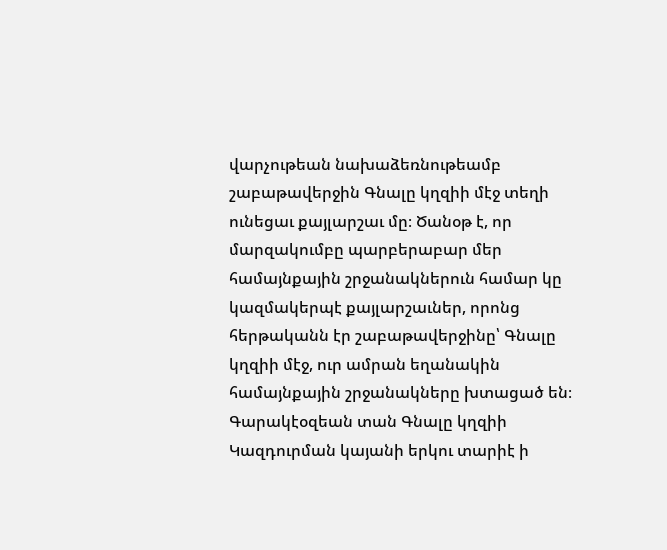վարչութեան նախաձեռնութեամբ շաբաթավերջին Գնալը կղզիի մէջ տեղի ունեցաւ քայլարշաւ մը։ Ծանօթ է, որ մարզակումբը պարբերաբար մեր համայնքային շրջանակներուն համար կը կազմակերպէ քայլարշաւներ, որոնց հերթականն էր շաբաթավերջինը՝ Գնալը կղզիի մէջ, ուր ամրան եղանակին համայնքային շրջանակները խտացած են։
Գարակէօզեան տան Գնալը կղզիի Կազդուրման կայանի երկու տարիէ ի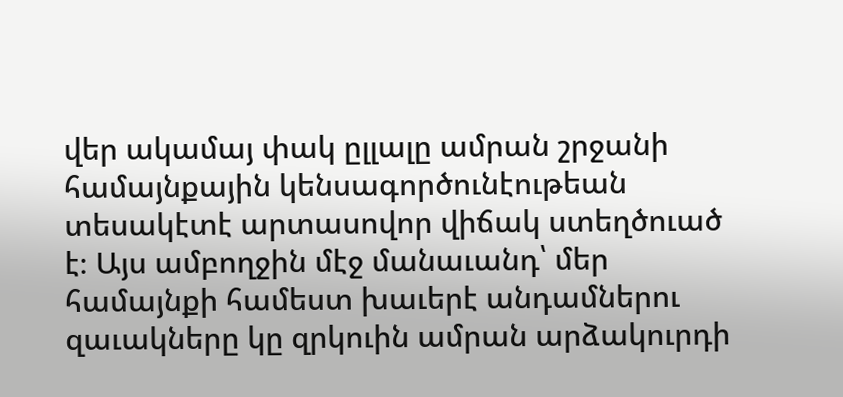վեր ակամայ փակ ըլլալը ամրան շրջանի համայնքային կենսագործունէութեան տեսակէտէ արտասովոր վիճակ ստեղծուած է։ Այս ամբողջին մէջ մանաւանդ՝ մեր համայնքի համեստ խաւերէ անդամներու զաւակները կը զրկուին ամրան արձակուրդի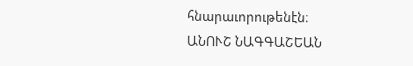հնարաւորութենէն։
ԱՆՈՒՇ ՆԱԳԳԱՇԵԱՆ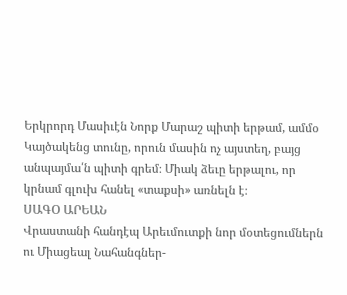Երկրորդ Մասիւէն Նորք Մարաշ պիտի երթամ, ամմօ Կայծակենց տունը, որուն մասին ոչ այստեղ, բայց անպայմա՛ն պիտի գրեմ։ Միակ ձեւը երթալու, որ կրնամ գլուխ հանել «տաքսի» առնելն է։
ՍԱԳՕ ԱՐԵԱՆ
Վրաստանի հանդէպ Արեւմուտքի նոր մօտեցումներն ու Միացեալ Նահանգներ-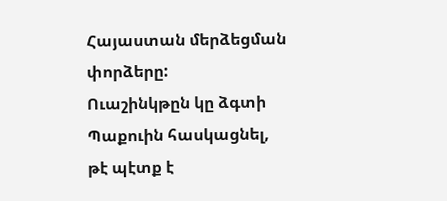Հայաստան մերձեցման փորձերը:
Ուաշինկթըն կը ձգտի Պաքուին հասկացնել, թէ պէտք է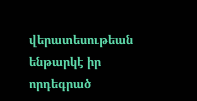վերատեսութեան ենթարկէ իր որդեգրած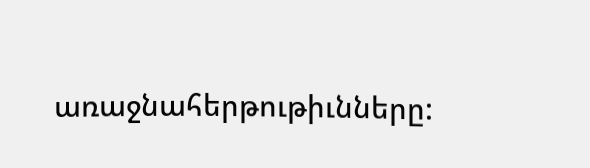առաջնահերթութիւնները: